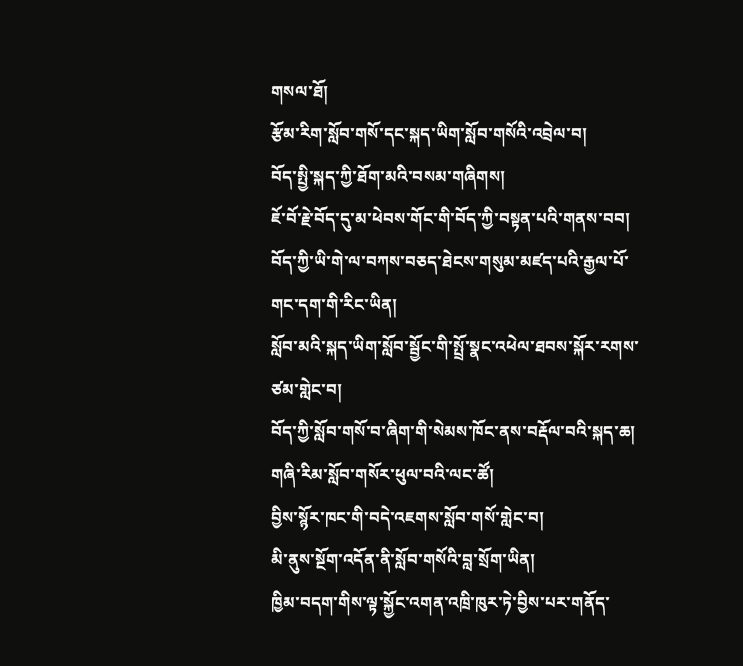གསལ་ཐོ།
རྩོམ་རིག་སློབ་གསོ་དང་སྐད་ཡིག་སློབ་གསོའི་འབྲེལ་བ།
བོད་སྤྱི་སྐད་ཀྱི་ཐོག་མའི་བསམ་གཞིགས།
ཇོ་བོ་རྗེ་བོད་དུ་མ་ཕེབས་གོང་གི་བོད་ཀྱི་བསྟན་པའི་གནས་བབ།
བོད་ཀྱི་ཡི་གེ་ལ་བཀས་བཅད་ཐེངས་གསུམ་མཛད་པའི་རྒྱལ་པོ་གང་དག་གི་རིང་ཡིན།
སློབ་མའི་སྐད་ཡིག་སློབ་སྦྱོང་གི་སྤྲོ་སྣང་འཕེལ་ཐབས་སྐོར་རགས་ཙམ་གླེང་བ།
བོད་ཀྱི་སློབ་གསོ་བ་ཞིག་གི་སེམས་ཁོང་ནས་བརྡོལ་བའི་སྐད་ཆ།
གཞི་རིམ་སློབ་གསོར་ཕུལ་བའི་ལང་ཚོ།
བྱིས་སྙོར་ཁང་གི་བདེ་འཇགས་སློབ་གསོ་གླེང་བ།
མི་ནུས་སྔོག་འདོན་ནི་སློབ་གསོའི་བླ་སྲོག་ཡིན།
ཁྱིམ་བདག་གིས་ལྟ་སྐྱོང་འགན་འཁྲི་ཁུར་ཏེ་བྱིས་པར་གནོད་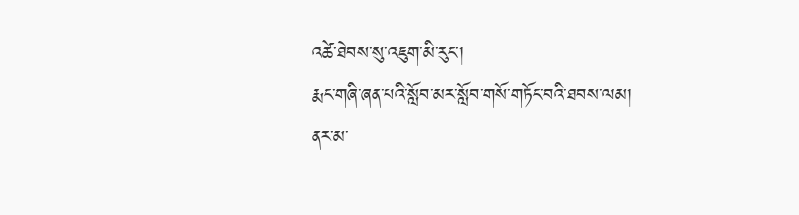འཚེ་ཐེབས་སུ་འཇུག་མི་རུང་།
རྨང་གཞི་ཞན་པའི་སློབ་མར་སློབ་གསོ་གཏོང་བའི་ཐབས་ལམ།
ནར་མ་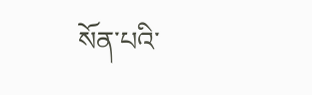སོན་པའི་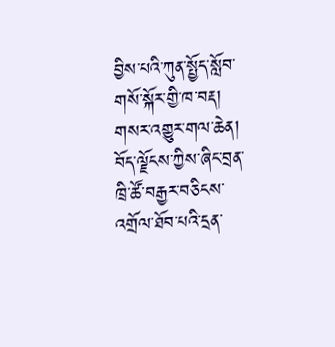བྱིས་པའི་ཀུན་སྤྱོད་སློབ་གསོ་སྐོར་གྱི་ཁ་བརྡ།
གསར་འགྱུར་གལ་ཆེན།
བོད་ལྗོངས་ཀྱིས་ཞིང་བྲན་ཁྲི་ཚོ་བརྒྱར་བཅིངས་འགྲོལ་ཐོབ་པའི་དྲན་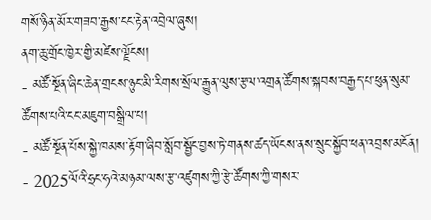གསོ་ཉིན་མོར་གཟབ་རྒྱས་ངང་རྟེན་འབྲེལ་ཞུས།
ནག་ཆུ་གྲོང་ཁྱེར་གྱི་མཛེས་ལྗོངས།
- མཚོ་སྔོན་ཞིང་ཆེན་གྲངས་ཉུང་མི་རིགས་སྲོལ་རྒྱུན་ལུས་རྩལ་འགྲན་ཚོགས་སྐབས་བརྒྱད་པ་ཕུན་སུམ་ཚོགས་པའི་ངང་མཇུག་བསྒྲིལ་པ།
- མཚོ་སྔོན་པོས་སྐྱེ་ཁམས་རྟོག་ཞིབ་སློབ་སྦྱོང་བྱས་ཏེ་གནས་ཚད་ཡོངས་ནས་སྲུང་སྐྱོབ་ཕན་འབྲས་མངོན།
- 2025ལོའི་ཧྲང་ཧའེ་མཉམ་ལས་རྩ་འཛུགས་ཀྱི་རྩེ་ཚོགས་ཀྱི་གསར་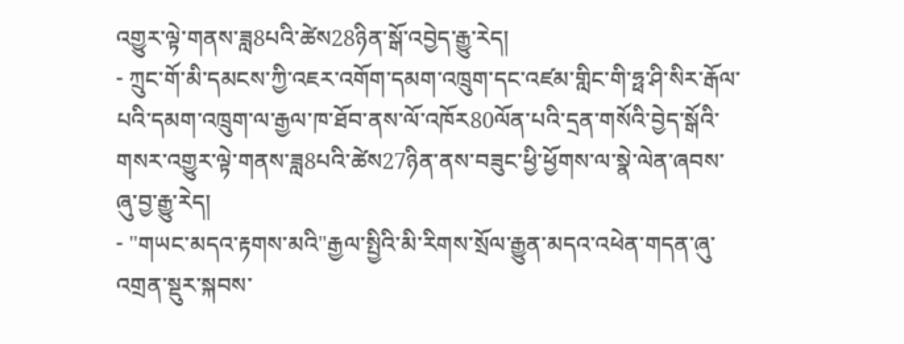འགྱུར་ལྟེ་གནས་ཟླ8པའི་ཚེས28ཉིན་སྒོ་འབྱེད་རྒྱུ་རེད།
- ཀྲུང་གོ་མི་དམངས་ཀྱི་འཇར་འགོག་དམག་འཁྲུག་དང་འཛམ་གླིང་གི་ཧྥ་ཤི་སིར་རྒོལ་པའི་དམག་འཁྲུག་ལ་རྒྱལ་ཁ་ཐོབ་ནས་ལོ་འཁོར80ལོན་པའི་དྲན་གསོའི་བྱེད་སྒོའི་གསར་འགྱུར་ལྟེ་གནས་ཟླ8པའི་ཚེས27ཉིན་ནས་བཟུང་ཕྱི་ཕྱོགས་ལ་སྣེ་ལེན་ཞབས་ཞུ་བྱ་རྒྱུ་རེད།
- "གཡང་མདའ་རྟགས་མའི"རྒྱལ་སྤྱིའི་མི་རིགས་སྲོལ་རྒྱུན་མདའ་འཕེན་གདན་ཞུ་འགྲན་སྡུར་སྐབས་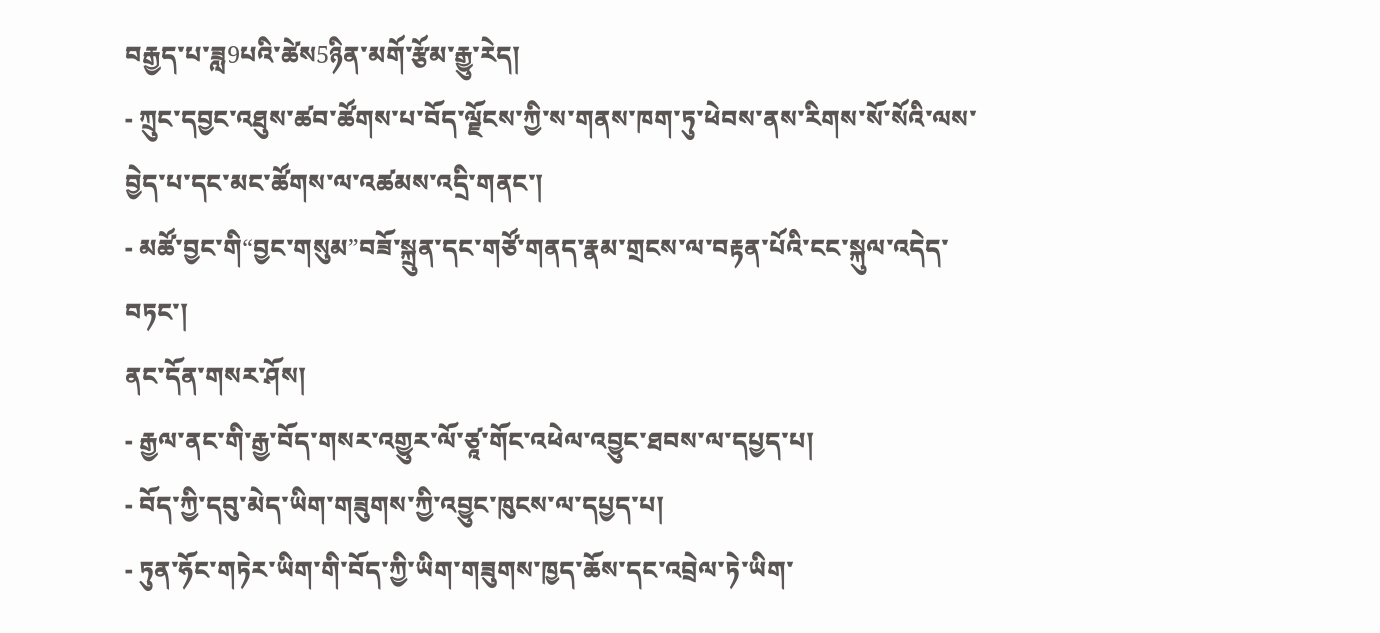བརྒྱད་པ་ཟླ9པའི་ཚེས5ཉིན་མགོ་རྩོམ་རྒྱུ་རེད།
- ཀྲུང་དབྱང་འཐུས་ཚབ་ཚོགས་པ་བོད་ལྗོངས་ཀྱི་ས་གནས་ཁག་ཏུ་ཕེབས་ནས་རིགས་སོ་སོའི་ལས་བྱེད་པ་དང་མང་ཚོགས་ལ་འཚམས་འདྲི་གནང་།
- མཚོ་བྱང་གི“བྱང་གསུམ”བཟོ་སྐྲུན་དང་གཙོ་གནད་རྣམ་གྲངས་ལ་བརྟན་པོའི་ངང་སྐུལ་འདེད་བཏང་།
ནང་དོན་གསར་ཤོས།
- རྒྱལ་ནང་གི་རྒྱ་བོད་གསར་འགྱུར་ལོ་ཙཱ་གོང་འཕེལ་འབྱུང་ཐབས་ལ་དཔྱད་པ།
- བོད་ཀྱི་དབུ་མེད་ཡིག་གཟུགས་ཀྱི་འབྱུང་ཁུངས་ལ་དཔྱད་པ།
- ཏུན་ཧོང་གཏེར་ཡིག་གི་བོད་ཀྱི་ཡིག་གཟུགས་ཁྱད་ཆོས་དང་འབྲེལ་ཏེ་ཡིག་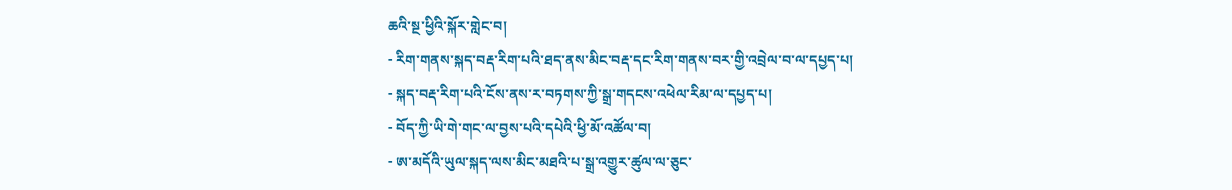ཆའི་སྔ་ཕྱིའི་སྐོར་གླེང་བ།
- རིག་གནས་སྐད་བརྡ་རིག་པའི་ཐད་ནས་མིང་བརྡ་དང་རིག་གནས་བར་གྱི་འབྲེལ་བ་ལ་དཔྱད་པ།
- སྐད་བརྡ་རིག་པའི་ངོས་ནས་ར་བཏགས་ཀྱི་སྒྲ་གདངས་འཕེལ་རིམ་ལ་དཔྱད་པ།
- བོད་ཀྱི་ཡི་གེ་གང་ལ་བྱས་པའི་དཔེའི་ཕྱི་མོ་འཚོལ་བ།
- ཨ་མདོའི་ཡུལ་སྐད་ལས་མིང་མཐའི་པ་སྒྲ་འགྱུར་ཚུལ་ལ་ཅུང་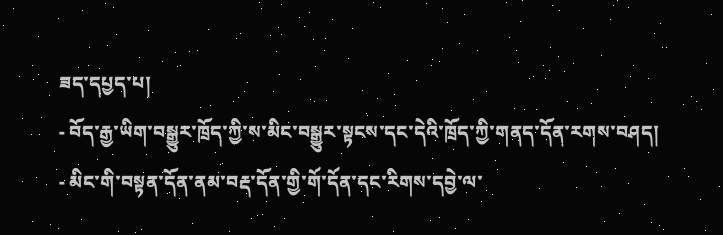ཟད་དཔྱད་པ།
- བོད་རྒྱ་ཡིག་བསྒྱུར་ཁྲོད་ཀྱི་ས་མིང་བསྒྱུར་སྟངས་དང་དེའི་ཁྲོད་ཀྱི་གནད་དོན་རགས་བཤད།
- མིང་གི་བསྟན་དོན་ནམ་བརྡ་དོན་གྱི་གོ་དོན་དང་རིགས་དབྱེ་ལ་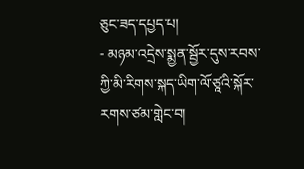ཅུང་ཟད་དཔྱད་པ།
- མཉམ་འདྲེས་སྨྱན་སྦྱོར་དུས་རབས་ཀྱི་མི་རིགས་སྐད་ཡིག་ལོ་ཙཱའི་སྐོར་རགས་ཙམ་གླེང་བ།